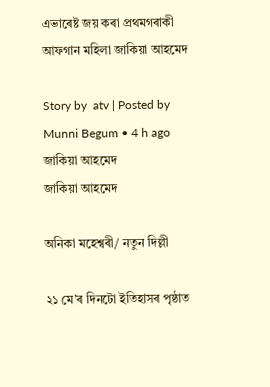এভাৰেষ্ট জয় কৰা প্ৰথমগৰাকী আফগান মহিলা জাকিয়া আহমেদ

Story by  atv | Posted by  Munni Begum • 4 h ago
জাকিয়া আহমেদ
জাকিয়া আহমেদ

অনিকা মহেশ্বৰী/ নতুন দিল্লী

২১ মে’ৰ দিনটো ইতিহাসৰ পৃষ্ঠাত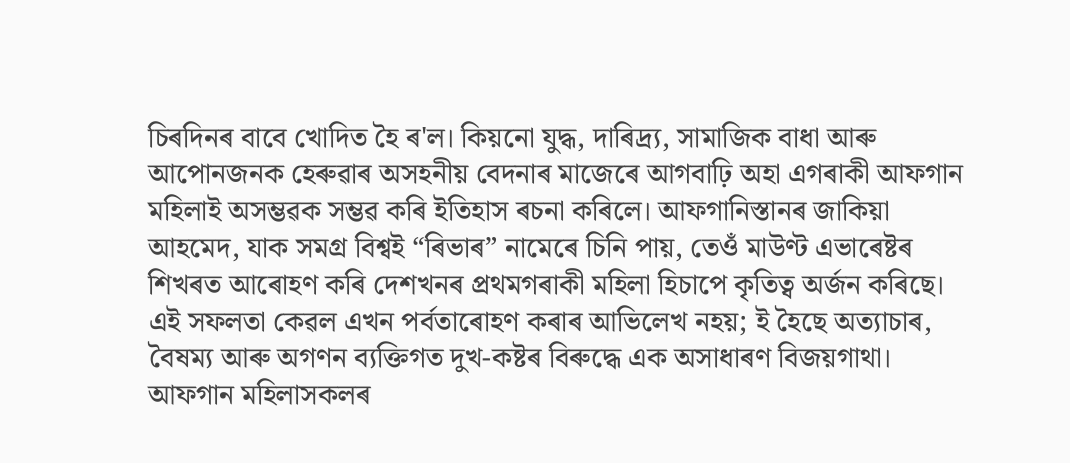চিৰদিনৰ বাবে খোদিত হৈ ৰ'ল। কিয়নো যুদ্ধ, দাৰিদ্ৰ্য, সামাজিক বাধা আৰু আপোনজনক হেৰুৱাৰ অসহনীয় বেদনাৰ মাজেৰে আগবাঢ়ি অহা এগৰাকী আফগান মহিলাই অসম্ভৱক সম্ভৱ কৰি ইতিহাস ৰচনা কৰিলে। আফগানিস্তানৰ জাকিয়া আহমেদ, যাক সমগ্ৰ বিশ্বই “ৰিভাৰ” নামেৰে চিনি পায়, তেওঁ মাউণ্ট এভাৰেষ্টৰ শিখৰত আৰোহণ কৰি দেশখনৰ প্ৰথমগৰাকী মহিলা হিচাপে কৃতিত্ব অৰ্জন কৰিছে। এই সফলতা কেৱল এখন পৰ্বতাৰোহণ কৰাৰ আভিলেখ নহয়; ই হৈছে অত্যাচাৰ, বৈষম্য আৰু অগণন ব্যক্তিগত দুখ-কষ্টৰ বিৰুদ্ধে এক অসাধাৰণ বিজয়গাথা। আফগান মহিলাসকলৰ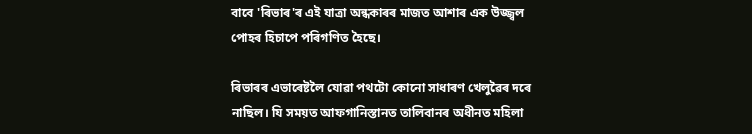বাবে 'ৰিভাৰ'ৰ এই যাত্ৰা অন্ধকাৰৰ মাজত আশাৰ এক উজ্জ্বল পোহৰ হিচাপে পৰিগণিত হৈছে।

ৰিভাৰৰ এভাৰেষ্টলৈ যোৱা পথটো কোনো সাধাৰণ খেলুৱৈৰ দৰে নাছিল। যি সময়ত আফগানিস্তানত তালিবানৰ অধীনত মহিলা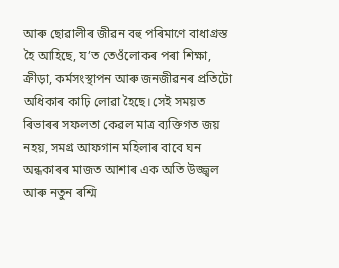আৰু ছোৱালীৰ জীৱন বহু পৰিমাণে বাধাগ্ৰস্ত হৈ আহিছে, য’ত তেওঁলোকৰ পৰা শিক্ষা, ক্ৰীড়া, কৰ্মসংস্থাপন আৰু জনজীৱনৰ প্ৰতিটো অধিকাৰ কাঢ়ি লোৱা হৈছে। সেই সময়ত ৰিভাৰৰ সফলতা কেৱল মাত্ৰ ব্যক্তিগত জয় নহয়, সমগ্ৰ আফগান মহিলাৰ বাবে ঘন অন্ধকাৰৰ মাজত আশাৰ এক অতি উজ্জ্বল আৰু নতুন ৰশ্মি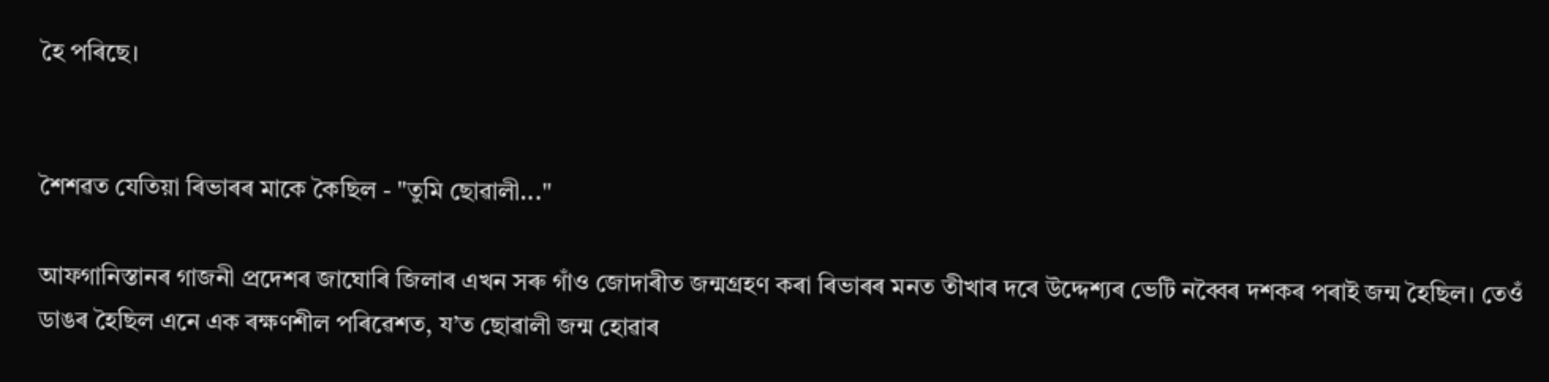হৈ পৰিছে।


শৈশৱত যেতিয়া ৰিভাৰৰ মাকে কৈছিল - "তুমি ছোৱালী..."

আফগানিস্তানৰ গাজনী প্ৰদেশৰ জাঘোৰি জিলাৰ এখন সৰু গাঁও জোদাৰীত জন্মগ্ৰহণ কৰা ৰিভাৰৰ মনত তীখাৰ দৰে উদ্দেশ্যৰ ভেটি নব্বৈৰ দশকৰ পৰাই জন্ম হৈছিল। তেওঁ ডাঙৰ হৈছিল এনে এক ৰক্ষণশীল পৰিৱেশত, য’ত ছোৱালী জন্ম হোৱাৰ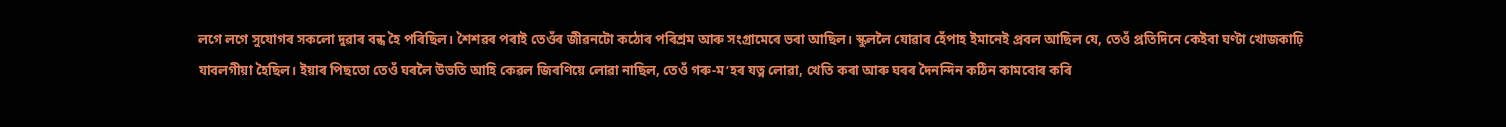লগে লগে সুযোগৰ সকলো দুৱাৰ বন্ধ হৈ পৰিছিল। শৈশৱৰ পৰাই তেওঁৰ জীৱনটো কঠোৰ পৰিশ্ৰম আৰু সংগ্ৰামেৰে ভৰা আছিল। স্কুললৈ যোৱাৰ হেঁপাহ ইমানেই প্ৰবল আছিল যে, তেওঁ প্ৰতিদিনে কেইবা ঘণ্টা খোজকাঢ়ি যাবলগীয়া হৈছিল। ইয়াৰ পিছতো তেওঁ ঘৰলৈ উভতি আহি কেৱল জিৰণিয়ে লোৱা নাছিল, তেওঁ গৰু-ম’হৰ যত্ন লোৱা, খেতি কৰা আৰু ঘৰৰ দৈনন্দিন কঠিন কামবোৰ কৰি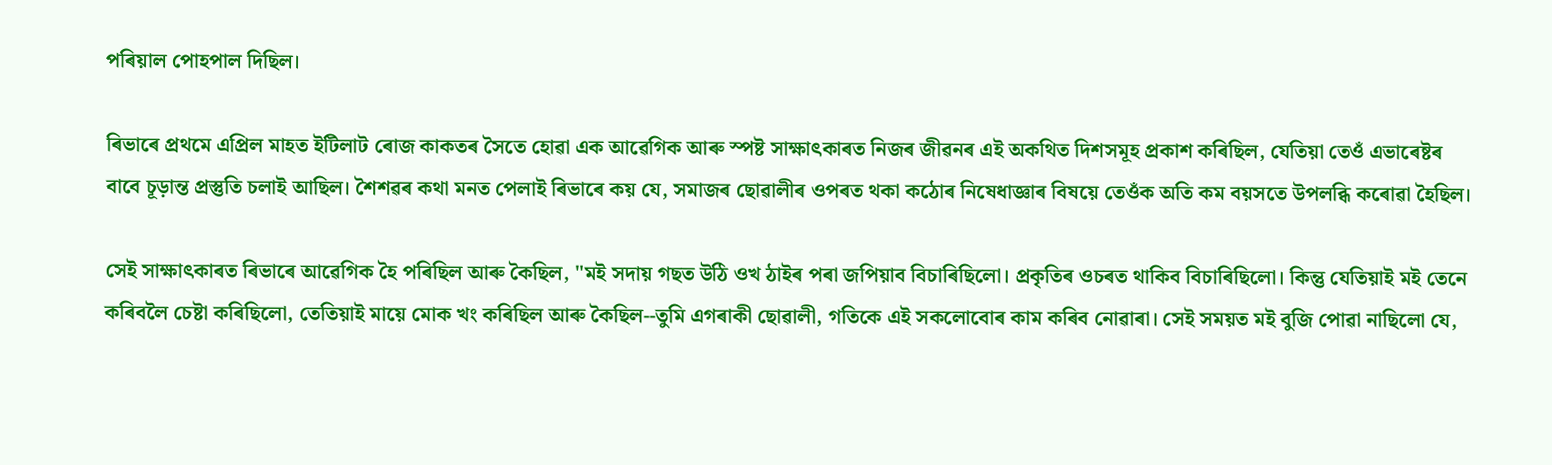পৰিয়াল পোহপাল দিছিল।

ৰিভাৰে প্ৰথমে এপ্ৰিল মাহত ইটিলাট ৰোজ কাকতৰ সৈতে হোৱা এক আৱেগিক আৰু স্পষ্ট সাক্ষাৎকাৰত নিজৰ জীৱনৰ এই অকথিত দিশসমূহ প্ৰকাশ কৰিছিল, যেতিয়া তেওঁ এভাৰেষ্টৰ বাবে চূড়ান্ত প্ৰস্তুতি চলাই আছিল। শৈশৱৰ কথা মনত পেলাই ৰিভাৰে কয় যে, সমাজৰ ছোৱালীৰ ওপৰত থকা কঠোৰ নিষেধাজ্ঞাৰ বিষয়ে তেওঁক অতি কম বয়সতে উপলব্ধি কৰোৱা হৈছিল।

সেই সাক্ষাৎকাৰত ৰিভাৰে আৱেগিক হৈ পৰিছিল আৰু কৈছিল, "মই সদায় গছত উঠি ওখ ঠাইৰ পৰা জপিয়াব বিচাৰিছিলো। প্ৰকৃতিৰ ওচৰত থাকিব বিচাৰিছিলো। কিন্তু যেতিয়াই মই তেনে কৰিবলৈ চেষ্টা কৰিছিলো, তেতিয়াই মায়ে মোক খং কৰিছিল আৰু কৈছিল--তুমি এগৰাকী ছোৱালী, গতিকে এই সকলোবোৰ কাম কৰিব নোৱাৰা। সেই সময়ত মই বুজি পোৱা নাছিলো যে,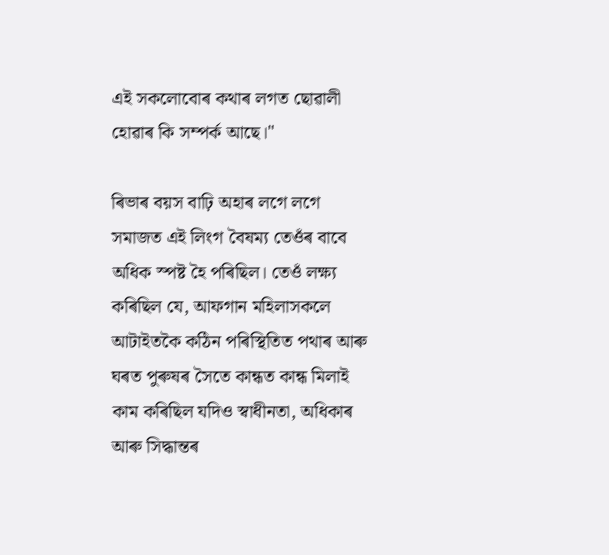এই সকলোবোৰ কথাৰ লগত ছোৱালী হোৱাৰ কি সম্পৰ্ক আছে।"

ৰিভাৰ বয়স বাঢ়ি অহাৰ লগে লগে সমাজত এই লিংগ বৈষম্য তেওঁৰ বাবে অধিক স্পষ্ট হৈ পৰিছিল। তেওঁ লক্ষ্য কৰিছিল যে, আফগান মহিলাসকলে আটাইতকৈ কঠিন পৰিস্থিতিত পথাৰ আৰু ঘৰত পুৰুষৰ সৈতে কান্ধত কান্ধ মিলাই কাম কৰিছিল যদিও স্বাধীনতা, অধিকাৰ আৰু সিদ্ধান্তৰ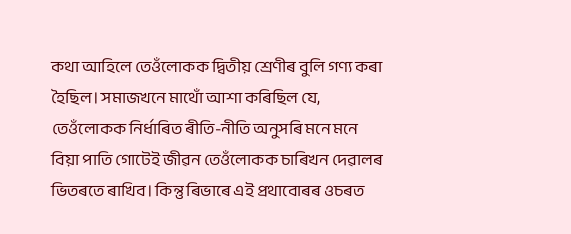কথা আহিলে তেওঁলোকক দ্বিতীয় শ্ৰেণীৰ বুলি গণ্য কৰা হৈছিল। সমাজখনে মাথোঁ আশা কৰিছিল যে, তেওঁলোকক নিৰ্ধাৰিত ৰীতি-নীতি অনুসৰি মনে মনে বিয়া পাতি গোটেই জীৱন তেওঁলোকক চাৰিখন দেৱালৰ ভিতৰতে ৰাখিব। কিন্তু ৰিভাৰে এই প্ৰথাবোৰৰ ওচৰত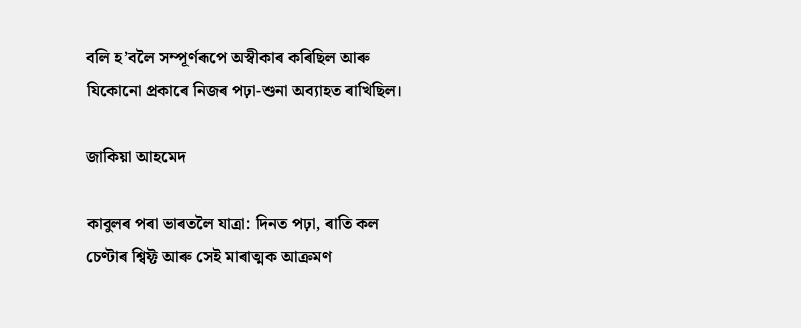বলি হ’বলৈ সম্পূৰ্ণৰূপে অস্বীকাৰ কৰিছিল আৰু যিকোনো প্ৰকাৰে নিজৰ পঢ়া-শুনা অব্যাহত ৰাখিছিল।

জাকিয়া আহমেদ

কাবুলৰ পৰা ভাৰতলৈ যাত্ৰা: দিনত পঢ়া, ৰাতি কল চেণ্টাৰ শ্বিফ্ট আৰু সেই মাৰাত্মক আক্ৰমণ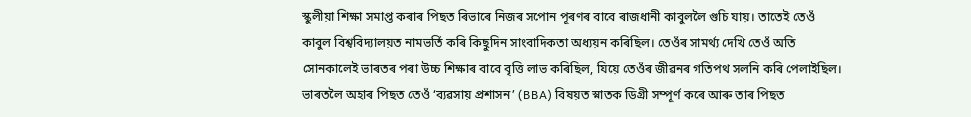স্কুলীয়া শিক্ষা সমাপ্ত কৰাৰ পিছত ৰিভাৰে নিজৰ সপোন পূৰণৰ বাবে ৰাজধানী কাবুললৈ গুচি যায়। তাতেই তেওঁ কাবুল বিশ্ববিদ্যালয়ত নামভৰ্তি কৰি কিছুদিন সাংবাদিকতা অধ্যয়ন কৰিছিল। তেওঁৰ সামৰ্থ্য দেখি তেওঁ অতি সোনকালেই ভাৰতৰ পৰা উচ্চ শিক্ষাৰ বাবে বৃত্তি লাভ কৰিছিল, যিয়ে তেওঁৰ জীৱনৰ গতিপথ সলনি কৰি পেলাইছিল। ভাৰতলৈ অহাৰ পিছত তেওঁ ‘ব্যৱসায় প্ৰশাসন’ (BBA) বিষয়ত স্নাতক ডিগ্ৰী সম্পূৰ্ণ কৰে আৰু তাৰ পিছত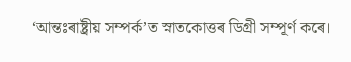‘আন্তঃৰাষ্ট্ৰীয় সম্পৰ্ক’ত স্নাতকোত্তৰ ডিগ্ৰী সম্পূৰ্ণ কৰে।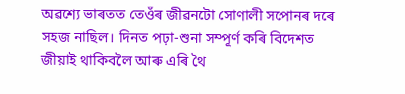অৱশ্যে ভাৰতত তেওঁৰ জীৱনটো সোণালী সপোনৰ দৰে সহজ নাছিল। দিনত পঢ়া-শুনা সম্পূৰ্ণ কৰি বিদেশত জীয়াই থাকিবলৈ আৰু এৰি থৈ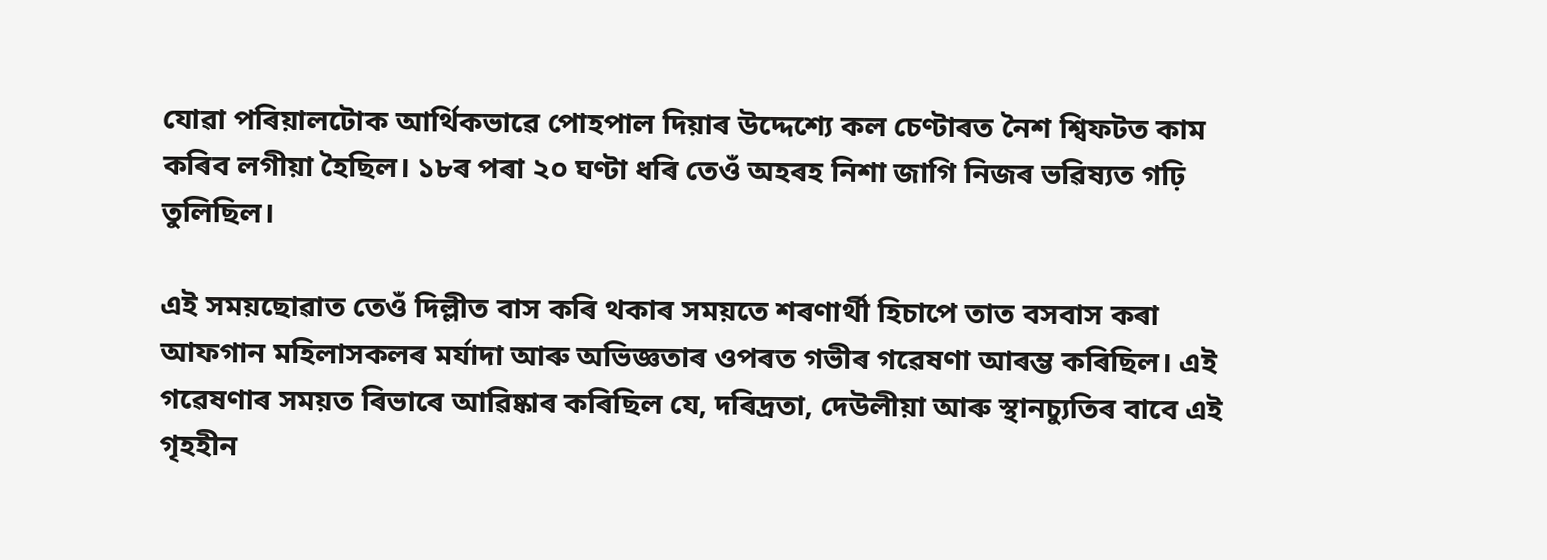যোৱা পৰিয়ালটোক আৰ্থিকভাৱে পোহপাল দিয়াৰ উদ্দেশ্যে কল চেণ্টাৰত নৈশ শ্বিফটত কাম কৰিব লগীয়া হৈছিল। ১৮ৰ পৰা ২০ ঘণ্টা ধৰি তেওঁ অহৰহ নিশা জাগি নিজৰ ভৱিষ্যত গঢ়ি তুলিছিল।

এই সময়ছোৱাত তেওঁ দিল্লীত বাস কৰি থকাৰ সময়তে শৰণাৰ্থী হিচাপে তাত বসবাস কৰা আফগান মহিলাসকলৰ মৰ্যাদা আৰু অভিজ্ঞতাৰ ওপৰত গভীৰ গৱেষণা আৰম্ভ কৰিছিল। এই গৱেষণাৰ সময়ত ৰিভাৰে আৱিষ্কাৰ কৰিছিল যে, দৰিদ্ৰতা, দেউলীয়া আৰু স্থানচ্যুতিৰ বাবে এই গৃহহীন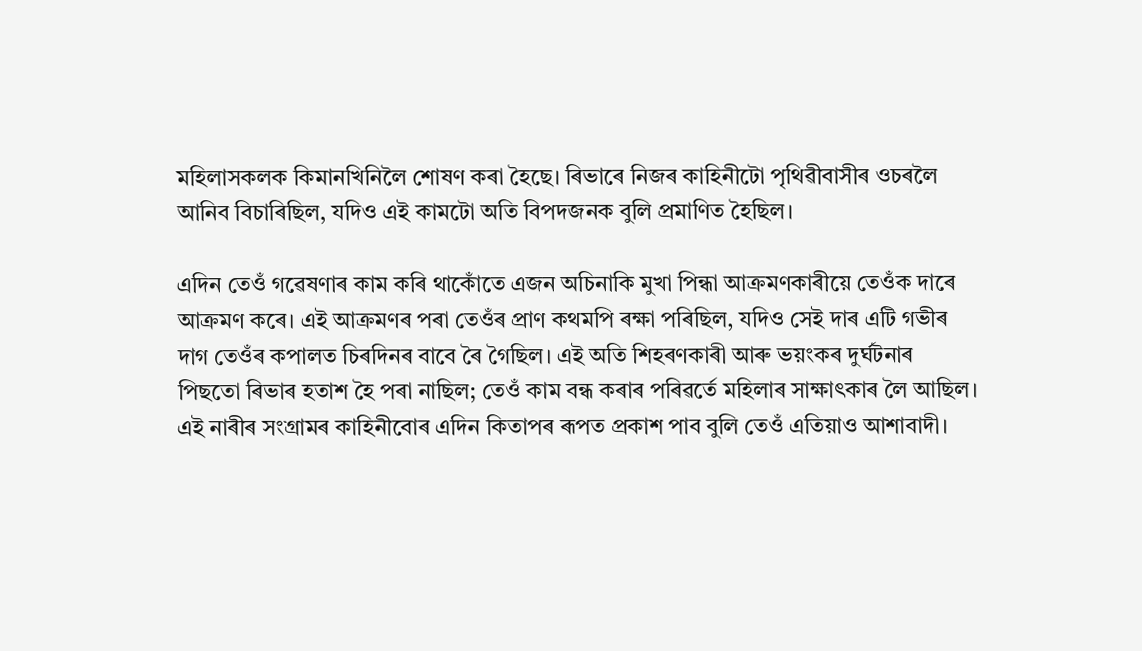মহিলাসকলক কিমানখিনিলৈ শোষণ কৰা হৈছে। ৰিভাৰে নিজৰ কাহিনীটো পৃথিৱীবাসীৰ ওচৰলৈ আনিব বিচাৰিছিল, যদিও এই কামটো অতি বিপদজনক বুলি প্ৰমাণিত হৈছিল।

এদিন তেওঁ গৱেষণাৰ কাম কৰি থাকোঁতে এজন অচিনাকি মুখা পিন্ধা আক্ৰমণকাৰীয়ে তেওঁক দাৰে আক্ৰমণ কৰে। এই আক্ৰমণৰ পৰা তেওঁৰ প্ৰাণ কথমপি ৰক্ষা পৰিছিল, যদিও সেই দাৰ এটি গভীৰ দাগ তেওঁৰ কপালত চিৰদিনৰ বাবে ৰৈ গৈছিল। এই অতি শিহৰণকাৰী আৰু ভয়ংকৰ দুৰ্ঘটনাৰ পিছতো ৰিভাৰ হতাশ হৈ পৰা নাছিল; তেওঁ কাম বন্ধ কৰাৰ পৰিৱৰ্তে মহিলাৰ সাক্ষাৎকাৰ লৈ আছিল। এই নাৰীৰ সংগ্ৰামৰ কাহিনীবোৰ এদিন কিতাপৰ ৰূপত প্ৰকাশ পাব বুলি তেওঁ এতিয়াও আশাবাদী।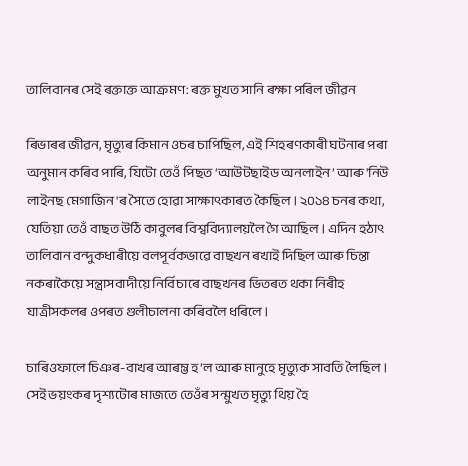তালিবানৰ সেই ৰক্তাক্ত আক্ৰমণ: ৰক্ত মুখত সানি ৰক্ষা পৰিল জীৱন

ৰিভাৰৰ জীৱন, মৃত্যুৰ কিমান ওচৰ চাপিছিল, এই শিহৰণকাৰী ঘটনাৰ পৰা অনুমান কৰিব পাৰি, যিটো তেওঁ পিছত ‘আউটছাইড অনলাইন’ আৰু 'নিউ লাইনছ মেগাজিন'ৰ সৈতে হোৱা সাক্ষাৎকাৰত কৈছিল। ২০১৪ চনৰ কথা, যেতিয়া তেওঁ বাছত উঠি কাবুলৰ বিশ্ববিদ্যালয়লৈ গৈ আছিল। এদিন হঠাৎ তালিবান বন্দুকধাৰীয়ে বলপূৰ্বকভাৱে বাছখন ৰখাই দিছিল আৰু চিন্তা নকৰাকৈয়ে সন্ত্ৰাসবাদীয়ে নিৰ্বিচাৰে বাছখনৰ ভিতৰত থকা নিৰীহ যাত্ৰীসকলৰ ওপৰত গুলীচালনা কৰিবলৈ ধৰিলে।

চাৰিওফালে চিঞৰ-বাখৰ আৰম্ভ হ’ল আৰু মানুহে মৃত্যুক সাবতি লৈছিল। সেই ভয়ংকৰ দৃশ্যটোৰ মাজতে তেওঁৰ সন্মুখত মৃত্যু থিয় হৈ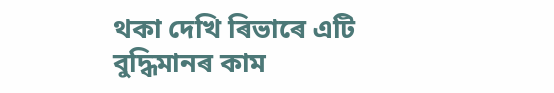থকা দেখি ৰিভাৰে এটি বুদ্ধিমানৰ কাম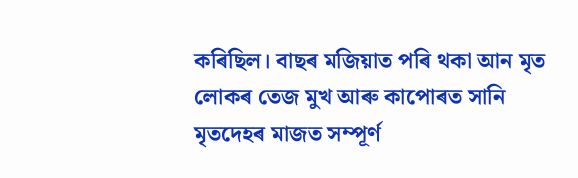কৰিছিল। বাছৰ মজিয়াত পৰি থকা আন মৃত লোকৰ তেজ মুখ আৰু কাপোৰত সানি মৃতদেহৰ মাজত সম্পূৰ্ণ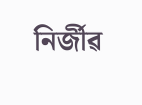নিৰ্জীৱ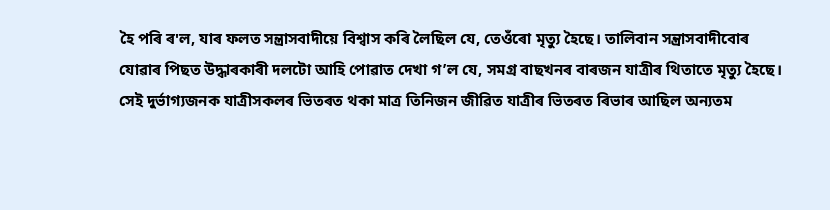হৈ পৰি ৰ'ল, যাৰ ফলত সন্ত্ৰাসবাদীয়ে বিশ্বাস কৰি লৈছিল যে, তেওঁৰো মৃত্যু হৈছে। তালিবান সন্ত্ৰাসবাদীবোৰ যোৱাৰ পিছত উদ্ধাৰকাৰী দলটো আহি পোৱাত দেখা গ’ল যে, সমগ্ৰ বাছখনৰ বাৰজন যাত্ৰীৰ থিতাতে মৃত্যু হৈছে। সেই দুৰ্ভাগ্যজনক যাত্ৰীসকলৰ ভিতৰত থকা মাত্ৰ তিনিজন জীৱিত যাত্ৰীৰ ভিতৰত ৰিভাৰ আছিল অন্যতম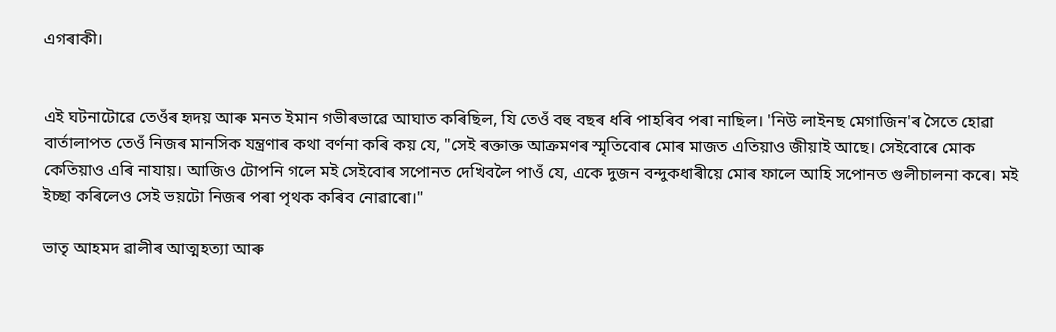এগৰাকী।


এই ঘটনাটোৱে তেওঁৰ হৃদয় আৰু মনত ইমান গভীৰভাৱে আঘাত কৰিছিল, যি তেওঁ বহু বছৰ ধৰি পাহৰিব পৰা নাছিল। 'নিউ লাইনছ মেগাজিন'ৰ সৈতে হোৱা বাৰ্তালাপত তেওঁ নিজৰ মানসিক যন্ত্ৰণাৰ কথা বৰ্ণনা কৰি কয় যে, "সেই ৰক্তাক্ত আক্ৰমণৰ স্মৃতিবোৰ মোৰ মাজত এতিয়াও জীয়াই আছে। সেইবোৰে মোক কেতিয়াও এৰি নাযায়। আজিও টোপনি গলে মই সেইবোৰ সপোনত দেখিবলৈ পাওঁ যে, একে দুজন বন্দুকধাৰীয়ে মোৰ ফালে আহি সপোনত গুলীচালনা কৰে। মই ইচ্ছা কৰিলেও সেই ভয়টো নিজৰ পৰা পৃথক কৰিব নোৱাৰো।"

ভাতৃ আহমদ ৱালীৰ আত্মহত্যা আৰু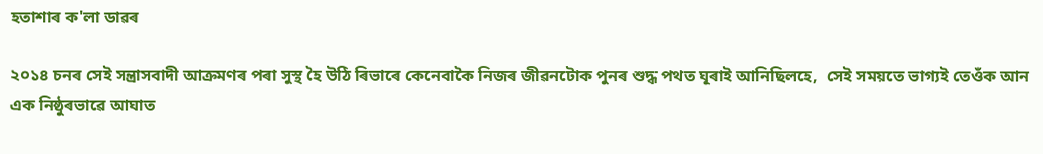হতাশাৰ ক'লা ডাৱৰ

২০১৪ চনৰ সেই সন্ত্ৰাসবাদী আক্ৰমণৰ পৰা সুস্থ হৈ উঠি ৰিভাৰে কেনেবাকৈ নিজৰ জীৱনটোক পুনৰ শুদ্ধ পথত ঘূৰাই আনিছিলহে,  সেই সময়তে ভাগ্যই তেওঁক আন এক নিষ্ঠুৰভাৱে আঘাত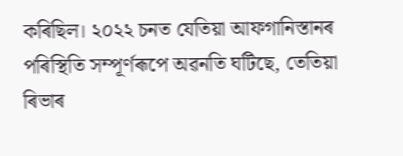কৰিছিল। ২০২২ চনত যেতিয়া আফগানিস্তানৰ পৰিস্থিতি সম্পূৰ্ণৰূপে অৱনতি ঘটিছে, তেতিয়া ৰিভাৰ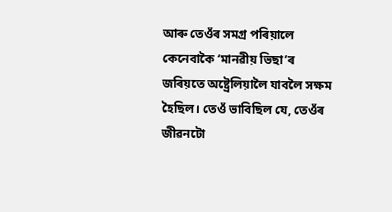আৰু তেওঁৰ সমগ্ৰ পৰিয়ালে কেনেবাকৈ ‘মানৱীয় ভিছা’ৰ জৰিয়তে অষ্ট্ৰেলিয়ালৈ যাবলৈ সক্ষম হৈছিল। তেওঁ ভাবিছিল যে, তেওঁৰ জীৱনটো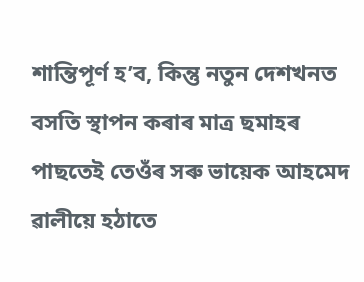শান্তিপূৰ্ণ হ’ব, কিন্তু নতুন দেশখনত বসতি স্থাপন কৰাৰ মাত্ৰ ছমাহৰ পাছতেই তেওঁৰ সৰু ভায়েক আহমেদ ৱালীয়ে হঠাতে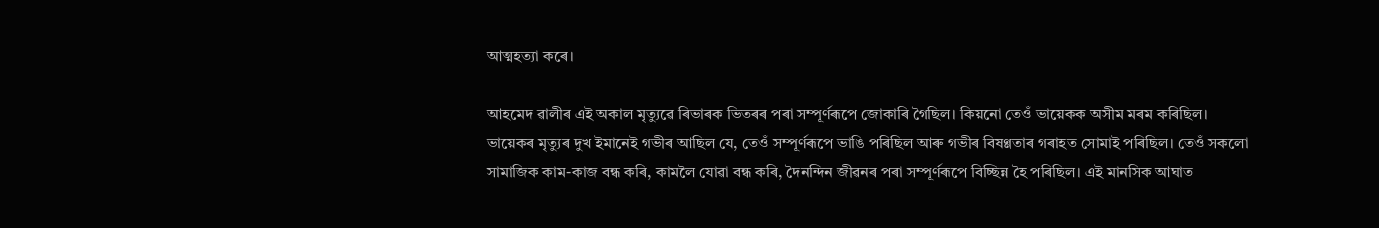আত্মহত্যা কৰে।

আহমেদ ৱালীৰ এই অকাল মৃত্যুৱে ৰিভাৰক ভিতৰৰ পৰা সম্পূৰ্ণৰূপে জোকাৰি গৈছিল। কিয়নো তেওঁ ভায়েকক অসীম মৰম কৰিছিল। ভায়েকৰ মৃত্যুৰ দুখ ইমানেই গভীৰ আছিল যে, তেওঁ সম্পূৰ্ণৰূপে ভাঙি পৰিছিল আৰু গভীৰ বিষণ্ণতাৰ গৰাহত সোমাই পৰিছিল। তেওঁ সকলো সামাজিক কাম-কাজ বন্ধ কৰি, কামলৈ যোৱা বন্ধ কৰি, দৈনন্দিন জীৱনৰ পৰা সম্পূৰ্ণৰূপে বিচ্ছিন্ন হৈ পৰিছিল। এই মানসিক আঘাত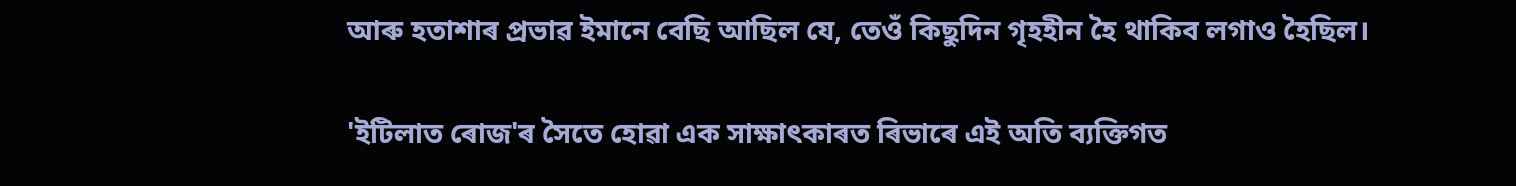আৰু হতাশাৰ প্ৰভাৱ ইমানে বেছি আছিল যে, তেওঁ কিছুদিন গৃহহীন হৈ থাকিব লগাও হৈছিল।

'ইটিলাত ৰোজ'ৰ সৈতে হোৱা এক সাক্ষাৎকাৰত ৰিভাৰে এই অতি ব্যক্তিগত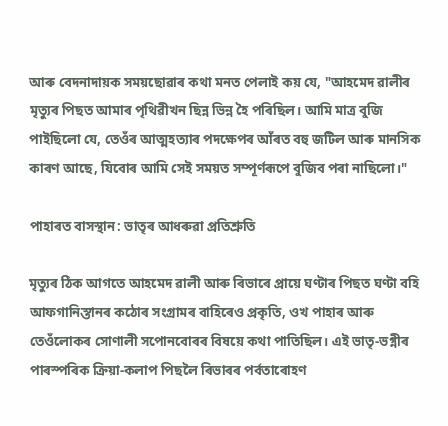আৰু বেদনাদায়ক সময়ছোৱাৰ কথা মনত পেলাই কয় যে, "আহমেদ ৱালীৰ মৃত্যুৰ পিছত আমাৰ পৃথিৱীখন ছিন্ন ভিন্ন হৈ পৰিছিল। আমি মাত্ৰ বুজি পাইছিলো যে, তেওঁৰ আত্মহত্যাৰ পদক্ষেপৰ আঁৰত বহু জটিল আৰু মানসিক কাৰণ আছে, যিবোৰ আমি সেই সময়ত সম্পূৰ্ণৰূপে বুজিব পৰা নাছিলো।"

পাহাৰত বাসস্থান: ভাতৃৰ আধৰুৱা প্ৰতিশ্ৰুতি

মৃত্যুৰ ঠিক আগতে আহমেদ ৱালী আৰু ৰিভাৰে প্ৰায়ে ঘণ্টাৰ পিছত ঘণ্টা বহি আফগানিস্তানৰ কঠোৰ সংগ্ৰামৰ বাহিৰেও প্ৰকৃতি, ওখ পাহাৰ আৰু তেওঁলোকৰ সোণালী সপোনবোৰৰ বিষয়ে কথা পাতিছিল। এই ভাতৃ-ভগ্নীৰ পাৰস্পৰিক ক্ৰিয়া-কলাপ পিছলৈ ৰিভাৰৰ পৰ্বতাৰোহণ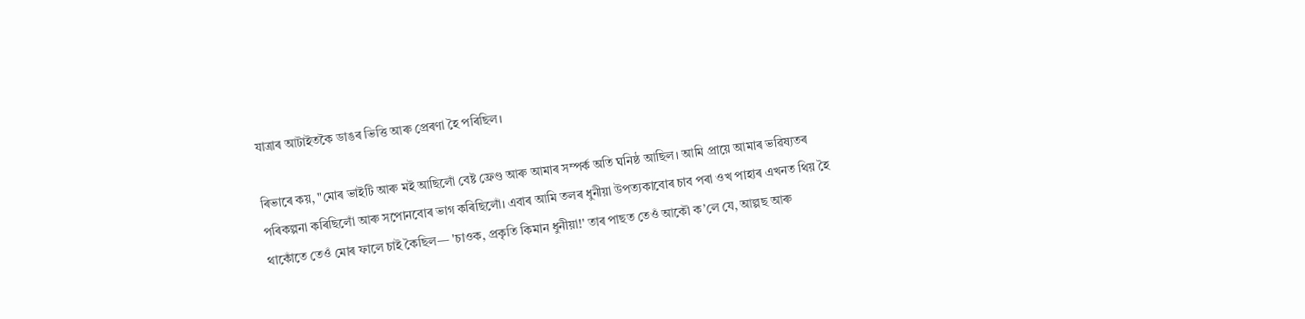যাত্ৰাৰ আটাইতকৈ ডাঙৰ ভিত্তি আৰু প্ৰেৰণা হৈ পৰিছিল।

ৰিভাৰে কয়, "মোৰ ভাইটি আৰু মই আছিলোঁ বেষ্ট ফ্ৰেণ্ড আৰু আমাৰ সম্পৰ্ক অতি ঘনিষ্ঠ আছিল। আমি প্ৰায়ে আমাৰ ভৱিষ্যতৰ পৰিকল্পনা কৰিছিলোঁ আৰু সপোনবোৰ ভাগ কৰিছিলোঁ। এবাৰ আমি তলৰ ধুনীয়া উপত্যকাবোৰ চাব পৰা ওখ পাহাৰ এখনত থিয় হৈ থাকোঁতে তেওঁ মোৰ ফালে চাই কৈছিল— 'চাওক, প্ৰকৃতি কিমান ধুনীয়া!' তাৰ পাছত তেওঁ আকৌ ক’লে যে, আল্পছ আৰু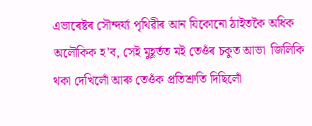এভাৰেষ্টৰ সৌন্দৰ্য্য পৃথিৱীৰ আন যিকোনো ঠাইতকৈ অধিক অলৌকিক হ’ব, সেই মুহূৰ্তত মই তেওঁৰ চকুত আভা  জিলিকি থকা দেখিলোঁ আৰু তেওঁক প্ৰতিশ্ৰুতি দিছিলোঁ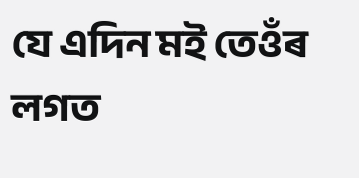যে এদিন মই তেওঁৰ লগত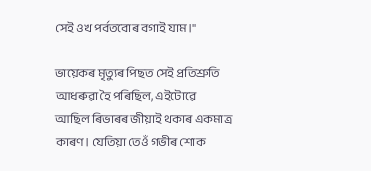সেই ওখ পৰ্বতবোৰ বগাই যাম।"

ভায়েকৰ মৃত্যুৰ পিছত সেই প্ৰতিশ্ৰুতি আধৰুৱা হৈ পৰিছিল, এইটোৱে আছিল ৰিভাৰৰ জীয়াই থকাৰ একমাত্ৰ কাৰণ। যেতিয়া তেওঁ গভীৰ শোক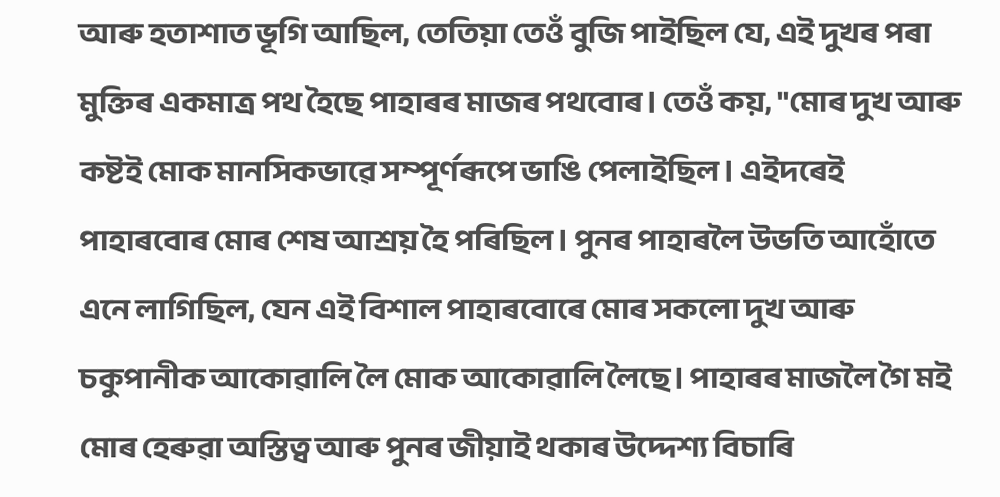আৰু হতাশাত ভূগি আছিল, তেতিয়া তেওঁ বুজি পাইছিল যে, এই দুখৰ পৰা মুক্তিৰ একমাত্ৰ পথ হৈছে পাহাৰৰ মাজৰ পথবোৰ। তেওঁ কয়, "মোৰ দুখ আৰু কষ্টই মোক মানসিকভাৱে সম্পূৰ্ণৰূপে ভাঙি পেলাইছিল। এইদৰেই পাহাৰবোৰ মোৰ শেষ আশ্ৰয় হৈ পৰিছিল। পুনৰ পাহাৰলৈ উভতি আহোঁতে এনে লাগিছিল, যেন এই বিশাল পাহাৰবোৰে মোৰ সকলো দুখ আৰু চকুপানীক আকোৱালি লৈ মোক আকোৱালি লৈছে। পাহাৰৰ মাজলৈ গৈ মই মোৰ হেৰুৱা অস্তিত্ব আৰু পুনৰ জীয়াই থকাৰ উদ্দেশ্য বিচাৰি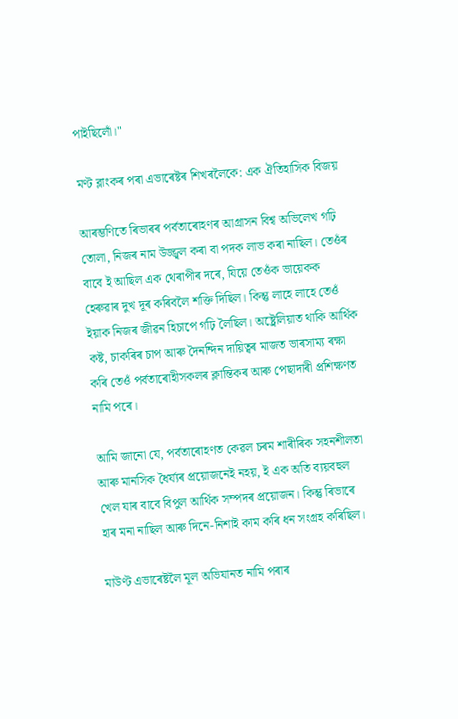পাইছিলোঁ।"

মণ্ট ব্লাংকৰ পৰা এভাৰেষ্টৰ শিখৰলৈকে: এক ঐতিহাসিক বিজয়

আৰম্ভণিতে ৰিভাৰৰ পৰ্বতাৰোহণৰ আগ্ৰাসন বিশ্ব অভিলেখ গঢ়ি তোলা, নিজৰ নাম উজ্জ্বল কৰা বা পদক লাভ কৰা নাছিল। তেওঁৰ বাবে ই আছিল এক থেৰাপীৰ দৰে, যিয়ে তেওঁক ভায়েকক হেৰুৱাৰ দুখ দূৰ কৰিবলৈ শক্তি দিছিল। কিন্তু লাহে লাহে তেওঁ ইয়াক নিজৰ জীৱন হিচাপে গঢ়ি লৈছিল। অষ্ট্ৰেলিয়াত থাকি আৰ্থিক কষ্ট, চাকৰিৰ চাপ আৰু দৈনন্দিন দায়িত্বৰ মাজত ভাৰসাম্য ৰক্ষা কৰি তেওঁ পৰ্বতাৰোহীসকলৰ ক্লান্তিকৰ আৰু পেছাদাৰী প্ৰশিক্ষণত নামি পৰে।

আমি জানো যে, পৰ্বতাৰোহণত কেৱল চৰম শাৰীৰিক সহনশীলতা আৰু মানসিক ধৈৰ্য্যৰ প্ৰয়োজনেই নহয়, ই এক অতি ব্যয়বহুল খেল যাৰ বাবে বিপুল আৰ্থিক সম্পদৰ প্ৰয়োজন। কিন্তু ৰিভাৰে হাৰ মনা নাছিল আৰু দিনে-নিশাই কাম কৰি ধন সংগ্ৰহ কৰিছিল।

মাউণ্ট এভাৰেষ্টলৈ মূল অভিযানত নামি পৰাৰ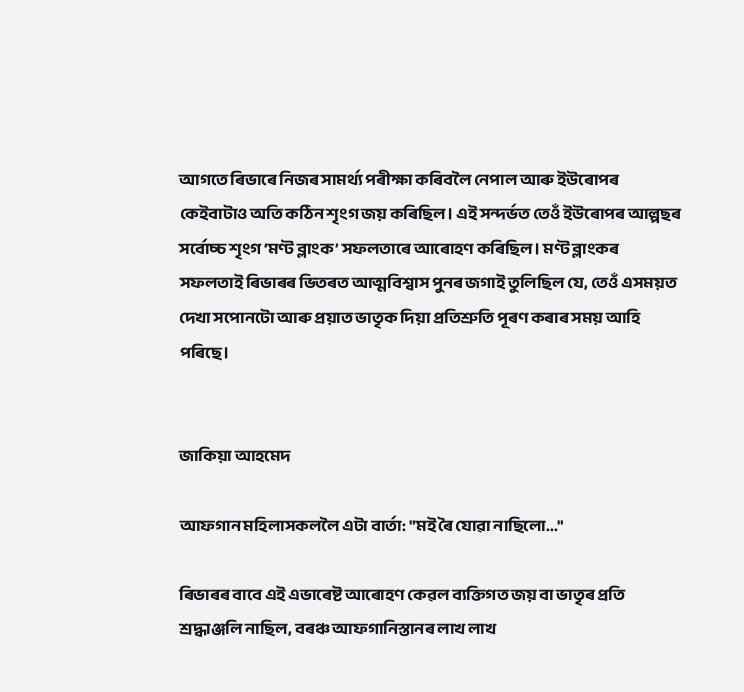আগতে ৰিভাৰে নিজৰ সামৰ্থ্য পৰীক্ষা কৰিবলৈ নেপাল আৰু ইউৰোপৰ কেইবাটাও অতি কঠিন শৃংগ জয় কৰিছিল। এই সন্দৰ্ভত তেওঁ ইউৰোপৰ আল্পছৰ সৰ্বোচ্চ শৃংগ ‘মণ্ট ব্লাংক’ সফলতাৰে আৰোহণ কৰিছিল। মণ্ট ব্লাংকৰ সফলতাই ৰিভাৰৰ ভিতৰত আত্মবিশ্বাস পুনৰ জগাই তুলিছিল যে, তেওঁ এসময়ত দেখা সপোনটো আৰু প্ৰয়াত ভাতৃক দিয়া প্ৰতিশ্ৰুতি পূৰণ কৰাৰ সময় আহি পৰিছে।


জাকিয়া আহমেদ

আফগান মহিলাসকললৈ এটা বাৰ্তা: "মই ৰৈ যোৱা নাছিলো..."

ৰিভাৰৰ বাবে এই এভাৰেষ্ট আৰোহণ কেৱল ব্যক্তিগত জয় বা ভাতৃৰ প্ৰতি শ্ৰদ্ধাঞ্জলি নাছিল, বৰঞ্চ আফগানিস্তানৰ লাখ লাখ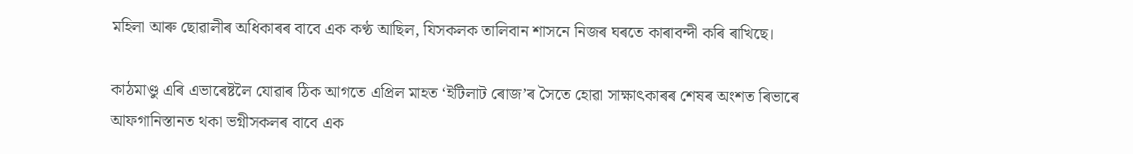মহিলা আৰু ছোৱালীৰ অধিকাৰৰ বাবে এক কণ্ঠ আছিল, যিসকলক তালিবান শাসনে নিজৰ ঘৰতে কাৰাবন্দী কৰি ৰাখিছে।

কাঠমাণ্ডু এৰি এভাৰেষ্টলৈ যোৱাৰ ঠিক আগতে এপ্ৰিল মাহত ‘ইটিলাট ৰোজ’ৰ সৈতে হোৱা সাক্ষাৎকাৰৰ শেষৰ অংশত ৰিভাৰে আফগানিস্তানত থকা ভগ্নীসকলৰ বাবে এক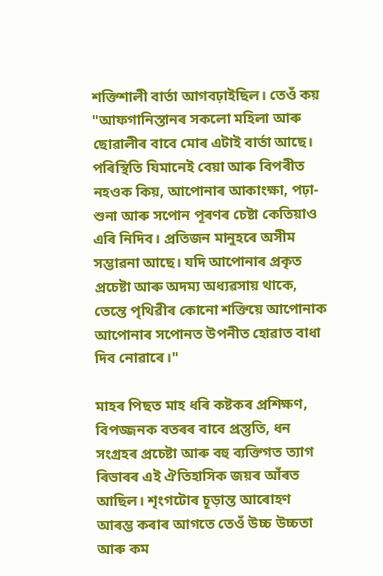শক্তিশালী বাৰ্তা আগবঢ়াইছিল। তেওঁ কয় "আফগানিস্তানৰ সকলো মহিলা আৰু ছোৱালীৰ বাবে মোৰ এটাই বাৰ্তা আছে। পৰিস্থিতি যিমানেই বেয়া আৰু বিপৰীত নহওক কিয়, আপোনাৰ আকাংক্ষা, পঢ়া-শুনা আৰু সপোন পূৰণৰ চেষ্টা কেতিয়াও এৰি নিদিব। প্ৰতিজন মানুহৰে অসীম সম্ভাৱনা আছে। যদি আপোনাৰ প্ৰকৃত প্ৰচেষ্টা আৰু অদম্য অধ্যৱসায় থাকে, তেন্তে পৃথিৱীৰ কোনো শক্তিয়ে আপোনাক আপোনাৰ সপোনত উপনীত হোৱাত বাধা দিব নোৱাৰে।"

মাহৰ পিছত মাহ ধৰি কষ্টকৰ প্ৰশিক্ষণ, বিপজ্জনক বতৰৰ বাবে প্ৰস্তুতি, ধন সংগ্ৰহৰ প্ৰচেষ্টা আৰু বহু ব্যক্তিগত ত্যাগ ৰিভাৰৰ এই ঐতিহাসিক জয়ৰ আঁৰত আছিল। শৃংগটোৰ চূড়ান্ত আৰোহণ আৰম্ভ কৰাৰ আগতে তেওঁ উচ্চ উচ্চতা আৰু কম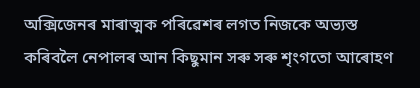অক্সিজেনৰ মাৰাত্মক পৰিৱেশৰ লগত নিজকে অভ্যস্ত কৰিবলৈ নেপালৰ আন কিছুমান সৰু সৰু শৃংগতো আৰোহণ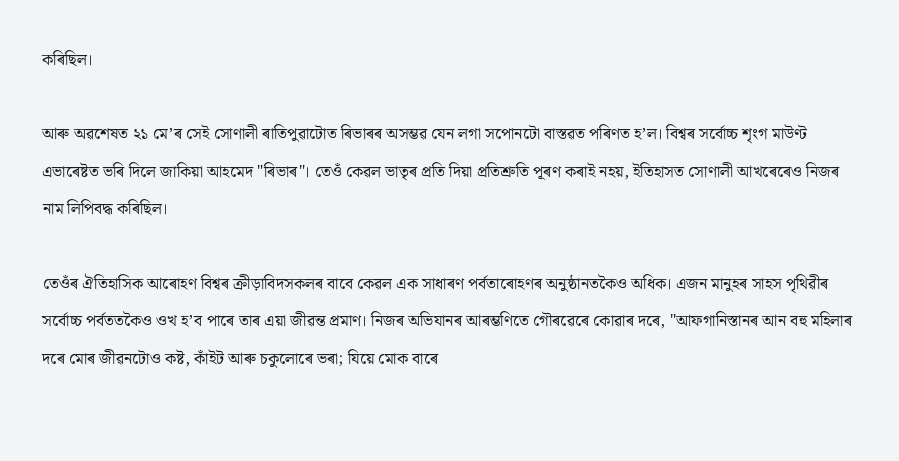কৰিছিল।

আৰু অৱশেষত ২১ মে’ৰ সেই সোণালী ৰাতিপুৱাটোত ৰিভাৰৰ অসম্ভৱ যেন লগা সপোনটো বাস্তৱত পৰিণত হ’ল। বিশ্বৰ সৰ্বোচ্চ শৃংগ মাউণ্ট এভাৰেষ্টত ভৰি দিলে জাকিয়া আহমেদ "ৰিভাৰ"। তেওঁ কেৱল ভাতৃৰ প্ৰতি দিয়া প্ৰতিশ্ৰুতি পূৰণ কৰাই নহয়, ইতিহাসত সোণালী আখৰেৰেও নিজৰ নাম লিপিবদ্ধ কৰিছিল।

তেওঁৰ ঐতিহাসিক আৰোহণ বিশ্বৰ ক্ৰীড়াবিদসকলৰ বাবে কেৱল এক সাধাৰণ পৰ্বতাৰোহণৰ অনুষ্ঠানতকৈও অধিক। এজন মানুহৰ সাহস পৃথিৱীৰ সৰ্বোচ্চ পৰ্বততকৈও ওখ হ’ব পাৰে তাৰ এয়া জীৱন্ত প্ৰমাণ। নিজৰ অভিযানৰ আৰম্ভণিতে গৌৰৱেৰে কোৱাৰ দৰে, "আফগানিস্তানৰ আন বহু মহিলাৰ দৰে মোৰ জীৱনটোও কষ্ট, কাঁইট আৰু চকুলোৰে ভৰা; যিয়ে মোক বাৰে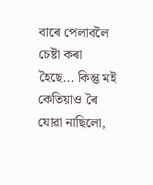বাৰে পেলাবলৈ চেষ্টা কৰা হৈছে... কিন্তু মই কেতিয়াও ৰৈ যোৱা নাছিলো,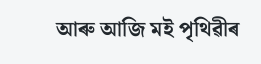আৰু আজি মই পৃথিৱীৰ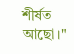শীৰ্ষত আছো।"